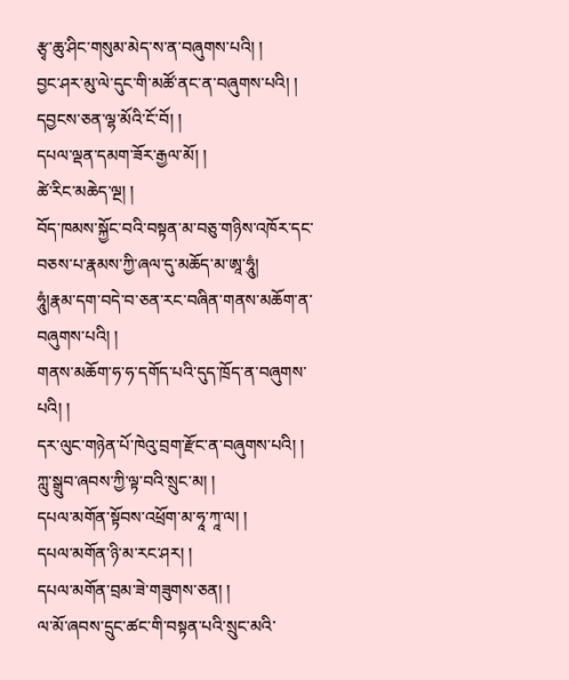རྩྭ་ཆུ་ཤིང་གསུམ་མེད་ས་ན་བཞུགས་པའི། །
བྱང་ཤར་མུ་ལེ་དུང་གི་མཚོ་ནང་ན་བཞུགས་པའི། །
དབྱངས་ཅན་ལྷ་མོའི་ངོ་བོ། །
དཔལ་ལྡན་དམག་ཟོར་རྒྱལ་མོ། །
ཚེ་རིང་མཆེད་ལྔ། །
བོད་ཁམས་སྐྱོང་བའི་བསྟན་མ་བཅུ་གཉིས་འཁོར་དང་བཅས་པ་རྣམས་ཀྱི་ཞལ་དུ་མཆོད་མ་ཨཱ་ཧཱུཾ།
ཧཱུཾ།རྣམ་དག་བདེ་བ་ཅན་རང་བཞིན་གནས་མཆོག་ན་བཞུགས་པའི། །
གནས་མཆོག་ཧ་ཧ་དགོད་པའི་དུད་ཁྲོད་ན་བཞུགས་པའི། །
དར་ལུང་གཉེན་པོ་ཁེའུ་བྲག་རྫོང་ན་བཞུགས་པའི། །
ཀླུ་སྒྲུབ་ཞབས་ཀྱི་ལྟ་བའི་སྲུང་མ། །
དཔལ་མགོན་སྟོབས་འཕྲོག་མ་ཧཱ་ཀཱ་ལ། །
དཔལ་མགོན་ཉི་མ་རང་ཤར། །
དཔལ་མགོན་བྲམ་ཟེ་གཟུགས་ཅན། །
ལ་མོ་ཞབས་དྲུང་ཚང་གི་བསྟན་པའི་སྲུང་མའི་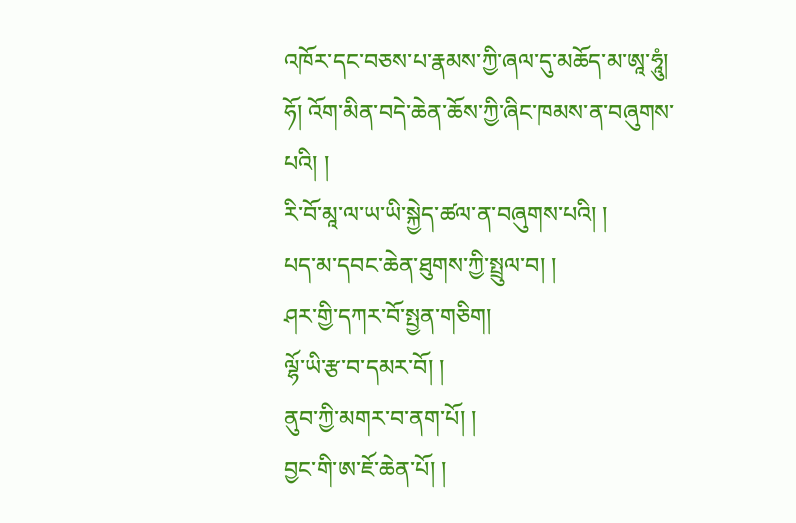འཁོར་དང་བཅས་པ་རྣམས་ཀྱི་ཞལ་དུ་མཆོད་མ་ཨཱ་ཧཱུཾ།
ཧོ། འོག་མིན་བདེ་ཆེན་ཆོས་ཀྱི་ཞིང་ཁམས་ན་བཞུགས་པའི། །
རི་བོ་མཱ་ལ་ཡ་ཡི་སྐྱེད་ཚལ་ན་བཞུགས་པའི། །
པད་མ་དབང་ཆེན་ཐུགས་ཀྱི་སྤྲུལ་བ། །
ཤར་གྱི་དཀར་བོ་སྤྱན་གཅིག།
ལྷོ་ཡི་རྩ་བ་དམར་བོ། །
ནུབ་ཀྱི་མགར་བ་ནག་པོ། །
བྱང་གི་ཨ་ཇོ་ཆེན་པོ། །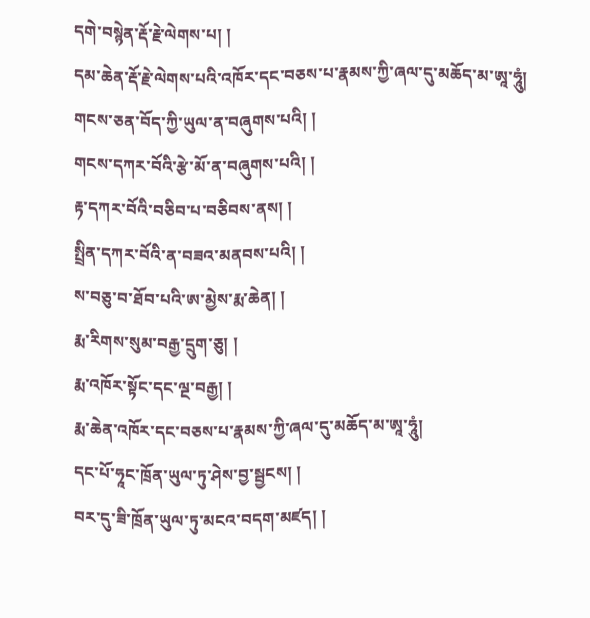དགེ་བསྙེན་རྡོ་རྗེ་ལེགས་པ། །
དམ་ཆེན་རྡོ་རྗེ་ལེགས་པའི་འཁོར་དང་བཅས་པ་རྣམས་ཀྱི་ཞལ་དུ་མཆོད་མ་ཨཱ་ཧཱུཾ།
གངས་ཅན་བོད་ཀྱི་ཡུལ་ན་བཞུགས་པའི། །
གངས་དཀར་བོའི་རྩེ་མོ་ན་བཞུགས་པའི། །
རྟ་དཀར་བོའི་བཅིབ་པ་བཅིབས་ནས། །
སྤྲིན་དཀར་བོའི་ན་བཟའ་མནབས་པའི། །
ས་བཅུ་བ་ཐོབ་པའི་ཨ་མྱེས་རྨ་ཆེན། །
རྨ་རིགས་སུམ་བརྒྱ་དྲུག་ཅུ། །
རྨ་འཁོར་སྟོང་དང་ལྔ་བརྒྱ། །
རྨ་ཆེན་འཁོར་དང་བཅས་པ་རྣམས་ཀྱི་ཞལ་དུ་མཆོད་མ་ཨཱ་ཧཱུཾ།
དང་པོ་ཧཱང་ཁྲོན་ཡུལ་ཏུ་ཤེས་བྱ་སྦྱངས། །
བར་དུ་ཟི་ཁྲོན་ཡུལ་ཏུ་མངའ་བདག་མཛད། །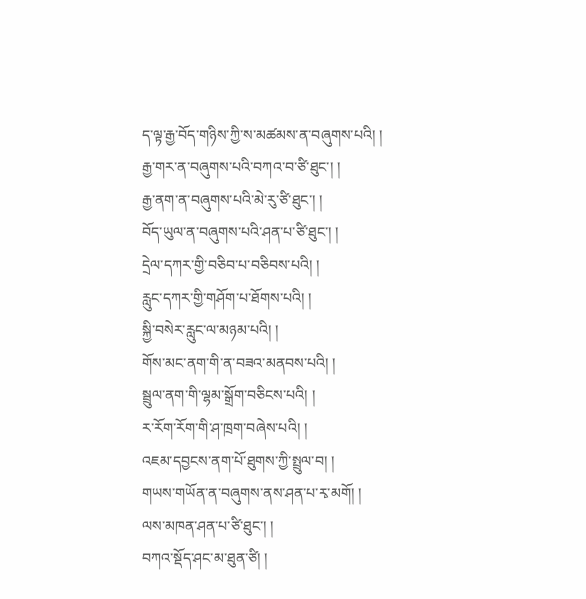ད་ལྟ་རྒྱ་བོད་གཉིས་ཀྱི་ས་མཚམས་ན་བཞུགས་པའི། །
རྒྱ་གར་ན་བཞུགས་པའི་བཀའ་བ་ཙི་ཐུང་། །
རྒྱ་ནག་ན་བཞུགས་པའི་མེ་རུ་ཙི་ཐུང་། །
བོད་ཡུལ་ན་བཞུགས་པའི་ཤན་པ་ཙི་ཐུང་། །
དྲེལ་དཀར་གྱི་བཅིབ་པ་བཅིབས་པའི། །
རླུང་དཀར་གྱི་གཤོག་པ་ཐོགས་པའི། །
སྐྱི་བསེར་རླུང་ལ་མཉམ་པའི། །
གོས་མང་ནག་གི་ན་བཟའ་མནབས་པའི། །
སྦྲུལ་ནག་གི་ལྷམ་སྒྲོག་བཅིངས་པའི། །
ར་རོག་རོག་གི་ཤ་ཁྲག་བཞེས་པའི། །
འཇམ་དབྱངས་ནག་པོ་ཐུགས་ཀྱི་སྤྲུལ་བ། །
གཡས་གཡོན་ན་བཞུགས་ནས་ཤན་པ་རྭ་མགོ། །
ལས་མཁན་ཤན་པ་ཙི་ཐུང་། །
བཀའ་སྡོད་ཤང་མ་ཐུན་ཙི། །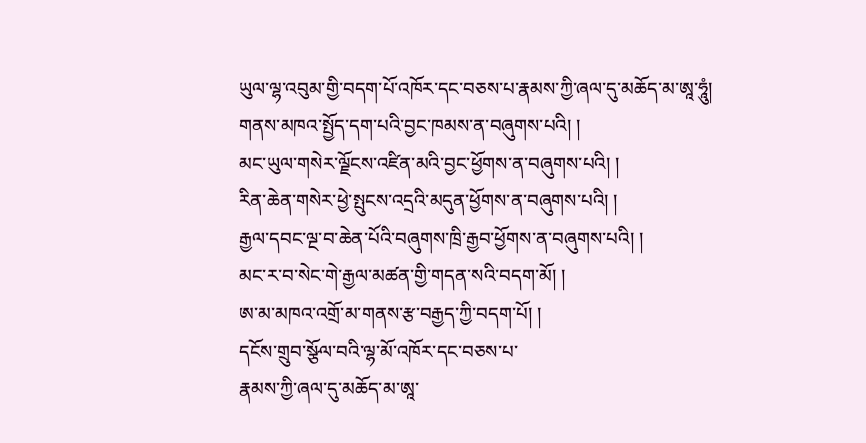ཡུལ་ལྷ་འབུམ་གྱི་བདག་པོ་འཁོར་དང་བཅས་པ་རྣམས་ཀྱི་ཞལ་དུ་མཆོད་མ་ཨཱ་ཧཱུཾ།
གནས་མཁའ་སྤྱོད་དག་པའི་བྱང་ཁམས་ན་བཞུགས་པའི། །
མང་ཡུལ་གསེར་ལྗོངས་འཛིན་མའི་བྱང་ཕྱོགས་ན་བཞུགས་པའི། །
རིན་ཆེན་གསེར་ཕྱེ་སྤུངས་འདྲའི་མདུན་ཕྱོགས་ན་བཞུགས་པའི། །
རྒྱལ་དབང་ལྔ་བ་ཆེན་པོའི་བཞུགས་ཁྲི་རྒྱབ་ཕྱོགས་ན་བཞུགས་པའི། །
མང་ར་བ་སེང་གེ་རྒྱལ་མཚན་གྱི་གདན་སའི་བདག་མོ། །
ཨ་མ་མཁའ་འགྲོ་མ་གནས་རྩ་བརྒྱད་ཀྱི་བདག་པོ། །
དངོས་གྲུབ་སྩོལ་བའི་ལྷ་མོ་འཁོར་དང་བཅས་པ་
རྣམས་ཀྱི་ཞལ་དུ་མཆོད་མ་ཨཱ་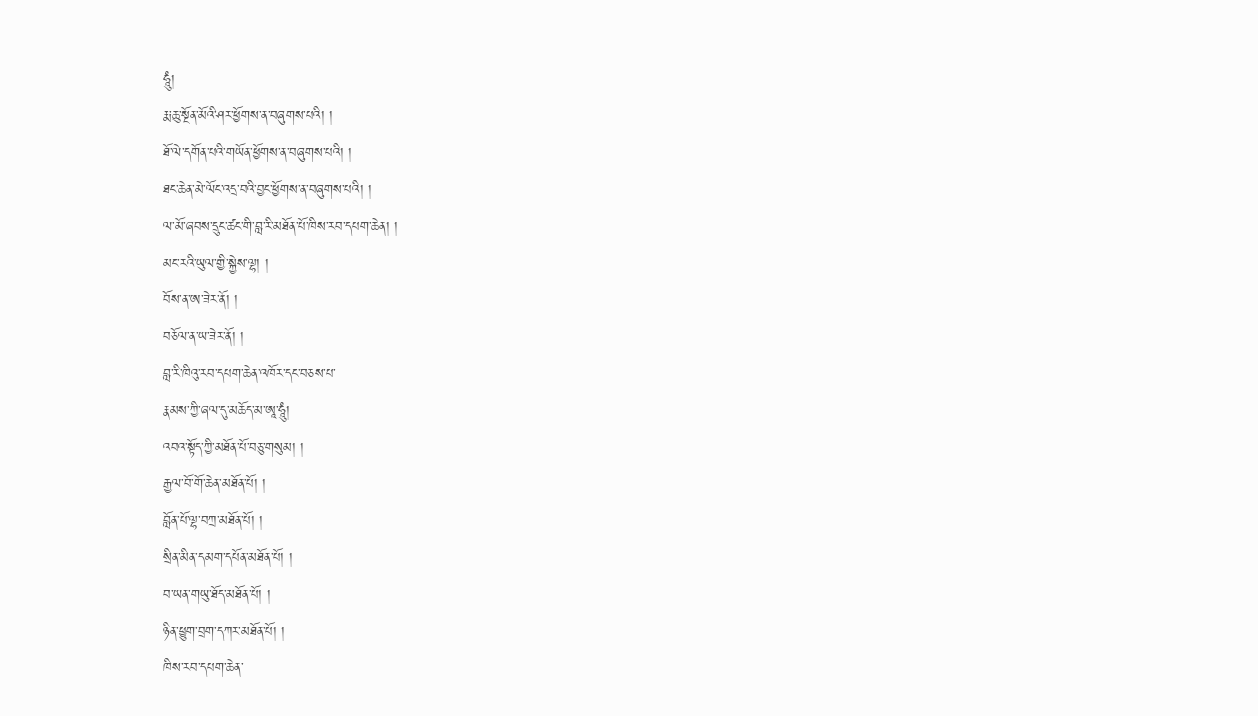ཧཱུཾ།
རྨ་ཆུ་སྔོན་མོའི་ཤར་ཕྱོགས་ན་བཞུགས་པའི། །
ཐོ་ལེ་དགོན་པའི་གཡོན་ཕྱོགས་ན་བཞུགས་པའི། །
ཐང་ཆེན་མེ་ལོང་འདྲ་བའི་བྱང་ཕྱོགས་ན་བཞུགས་པའི། །
ལ་མོ་ཞབས་དྲུང་ཚང་གི་བླ་རི་མཐོན་པོ་ཁིས་རབ་དཔག་ཆེན། །
མང་རའི་ཡུལ་གྱི་སྐྱེས་ལྷ། །
བོས་ན་ཨ་ཟེར་ནོ། །
བཅོལ་ན་ཡ་ཟེར་ནོ། །
བླ་རི་ཁིའུ་རབ་དཔག་ཆེན་འཁོར་དང་བཅས་པ་
རྣམས་ཀྱི་ཞལ་དུ་མཆོད་མ་ཨཱ་ཧཱུཾ།
འབའ་སྟོད་ཀྱི་མཐོན་པོ་བཅུ་གསུམ། །
རྒྱལ་བོ་གོ་ཆེན་མཐོན་པོ། །
བློན་པོ་ལྷ་བཀྲ་མཐོན་པོ། །
སྲིན་མིན་དམག་དཔོན་མཐོན་པོ། །
བ་ཡན་གཡུ་ཐོད་མཐོན་པོ། །
ཉིན་ཕྱུག་བྲག་དཀར་མཐོན་པོ། །
ཁིས་རབ་དཔག་ཆེན་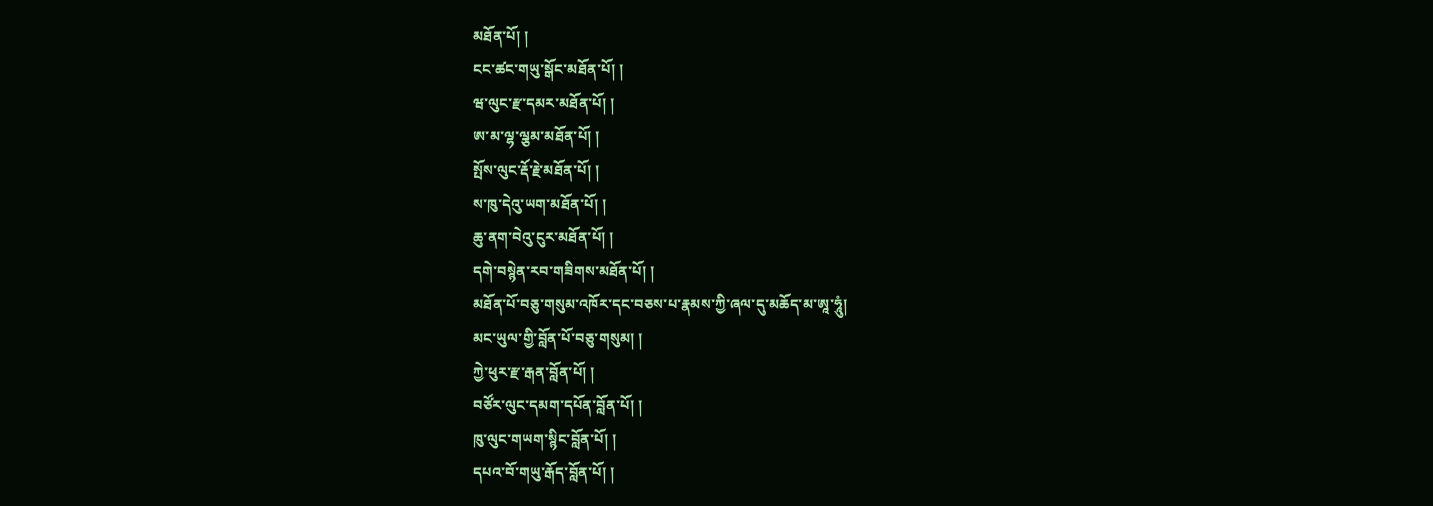མཐོན་པོ། །
ངང་ཚང་གཡུ་སྒོང་མཐོན་པོ། །
ཝ་ལུང་རྫ་དམར་མཐོན་པོ། །
ཨ་མ་ལྷ་ལྕམ་མཐོན་པོ། །
སྤོས་ལུང་རྡོ་རྗེ་མཐོན་པོ། །
ས་ཁུ་དེའུ་ཡག་མཐོན་པོ། །
ཆུ་ནག་བེའུ་ངུར་མཐོན་པོ། །
དགེ་བསྙེན་རབ་གཟིགས་མཐོན་པོ། །
མཐོན་པོ་བཅུ་གསུམ་འཁོར་དང་བཅས་པ་རྣམས་ཀྱི་ཞལ་དུ་མཆོད་མ་ཨཱ་ཧཱུཾ།
མང་ཡུལ་གྱི་བློན་པོ་བཅུ་གསུམ། །
ཀྱེ་ཕུར་རྫ་རྒན་བློན་པོ། །
བཙོར་ལུང་དམག་དཔོན་བློན་པོ། །
ཁུ་ལུང་གཡག་སྙིང་བློན་པོ། །
དཔའ་བོ་གཡུ་རྒོད་བློན་པོ། །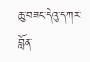ཆུ་བཟང་དེའུ་དཀར་བློན་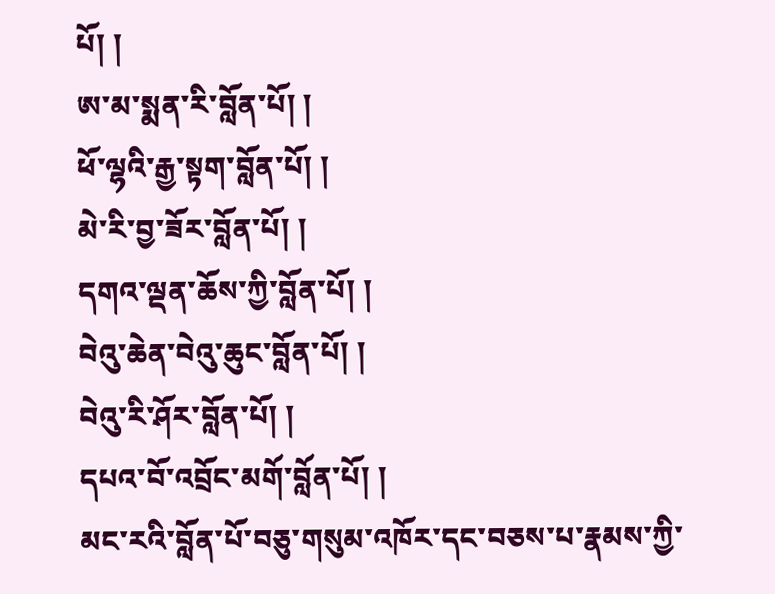པོ། །
ཨ་མ་སྨན་རི་བློན་པོ། །
ཕོ་ལྷའི་རྒྱ་སྟག་བློན་པོ། །
མེ་རི་བྱ་ཟོར་བློན་པོ། །
དགའ་ལྡན་ཆོས་ཀྱི་བློན་པོ། །
བེའུ་ཆེན་བེའུ་ཆུང་བློན་པོ། །
བེའུ་རི་ཤོར་བློན་པོ། །
དཔའ་བོ་འབྲོང་མགོ་བློན་པོ། །
མང་རའི་བློན་པོ་བཅུ་གསུམ་འཁོར་དང་བཅས་པ་རྣམས་ཀྱི་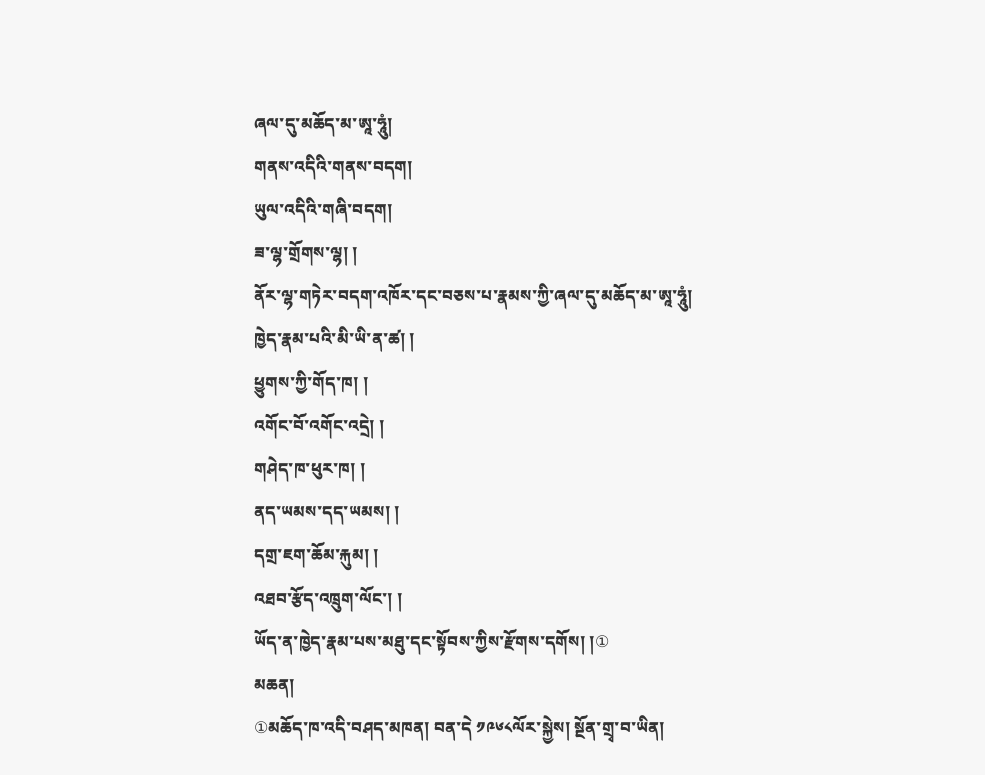ཞལ་དུ་མཆོད་མ་ཨཱ་ཧཱུཾ།
གནས་འདིའི་གནས་བདག།
ཡུལ་འདིའི་གཞི་བདག།
ཟ་ལྷ་གྲོགས་ལྷ། །
ནོར་ལྷ་གཏེར་བདག་འཁོར་དང་བཅས་པ་རྣམས་ཀྱི་ཞལ་དུ་མཆོད་མ་ཨཱ་ཧཱུཾ།
ཁྱེད་རྣམ་པའི་མི་ཡི་ན་ཚ། །
ཕྱུགས་ཀྱི་གོད་ཁ། །
འགོང་བོ་འགོང་འདྲེ། །
གཤེད་ཁ་ཕུར་ཁ། །
ནད་ཡམས་དད་ཡམས། །
དགྲ་ཇག་ཆོམ་རྐུམ། །
འཐབ་རྩོད་འཁྲུག་ལོང་། །
ཡོད་ན་ཁྱེད་རྣམ་པས་མཐུ་དང་སྟོབས་ཀྱིས་རྫོགས་དགོས། །①
མཆན།
①མཆོད་ཁ་འདི་བཤད་མཁན། བན་དེ ༡༩༦༨ལོར་སྐྱེས། སྔོན་གྲྭ་བ་ཡིན།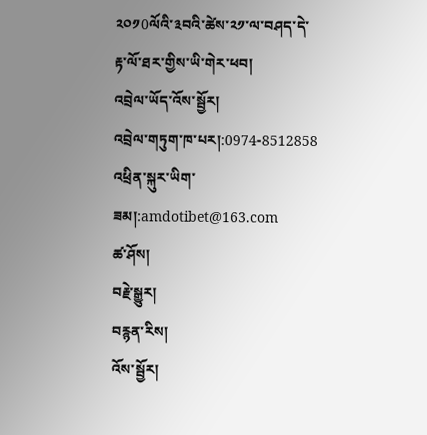༢༠༡0ལོའི་༣བའི་ཚེས་༢༡་ལ་བཤད་དེ་རྟ་ལོ་ཐར་གྱིས་ཡི་གེར་ཕབ།
འབྲེལ་ཡོད་འོས་སྦྱོར།
འབྲེལ་གཏུག་ཁ་པར།:0974-8512858
འཕྲིན་སྐུར་ཡིག་ཟམ།:amdotibet@163.com
ཚ་ཤོས།
བརྗེ་སྒྱུར།
བརྙན་རིས།
འོས་སྦྱོར།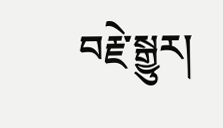བརྗེ་སྒྱུར།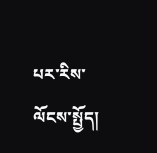པར་རིས་ལོངས་སྤྱོད།